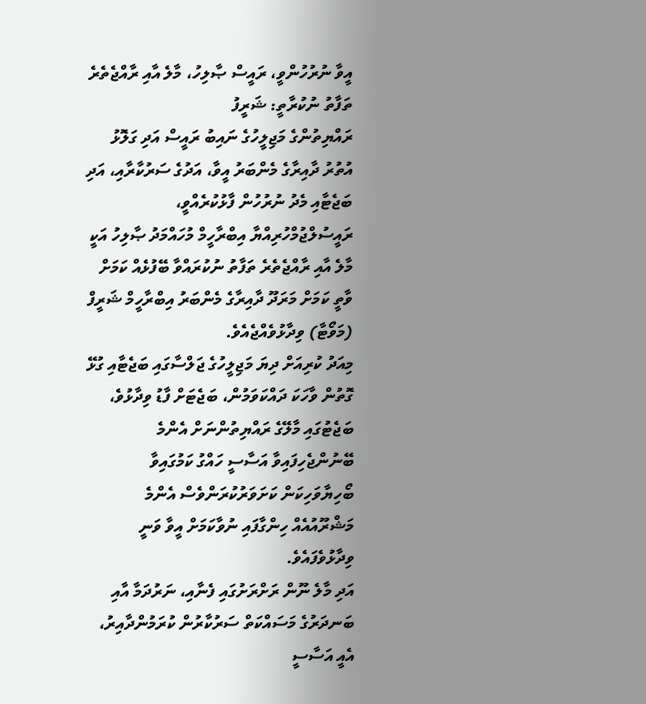އީވާ ނުރުހުންވީ، ރައީސް ޞާލިހު، މާލެ އާއި ރާއްޖެތެރެ ތަފާތު ނުކުރާތީ: ޝަރީފު
ރައްޔިތުންގެ މަޖިލީހުގެ ނައިބު ރައީސް އަދި ގަލޮޅު އުތުރު ދާއިރާގެ މެންބަރު އީވާ، އަދުގެ ސަރުކާރާއި، އަދި ބަޖެޓާއި މެދު ނުރުހުން ފާޅުކުރެއްވީ، ރައީސުލްޖުމްހުރިއްޔާ އިބްރާހީމް މުހައްމަދު ޞާލިހު އަކީ މާލެ އާއި ރާއްޖެތެރެ ތަފާތު ނުކުރައްވާ ބޭފުޅެއް ކަމަށް ވާތީ ކަމަށް މަރަދޫ ދާއިރާގެ މެންބަރު އިބްރާހީމް ޝަރީފް (މަވޯޓާ) ވިދާޅުވެއްޖެއެވެ.
މިއަދު ކުރިއަށް ދިޔަ މަޖިލީހުގެ ޖަލްސާގައި ބަޖެޓާއި ގުޅޭ ގޮތުން ވާހަކަ ދައްކަވަމުން، ބަޖެޓަށް ފާޑު ވިދާޅުވެ، ބަޖެޓުގައި މާލޭގެ ރައްޔިތުންނަށް އެންމެ ބޭނުންޖެހިފައިވާ އަސާސީ ހައްގު ކަމުގައިވާ ބޯހިޔާވަހިކަން ކަށަވަރުކުރަންވެސް އެންމެ މަޝްރޫއުއެއް ހިންގާފައި ނުވާކަމަށް އީވާ ވަނީ ވިދާޅުވެފައެވެ.
އަދި މާލެ ނޫން ރަށްރަށުގައި ފެނާއި، ނަރުދަމާ އާއި ބަނދަރުގެ މަސައްކަތް ސަރުކާރުން ކުރަމުންދާއިރު، އެއީ އަސާސީ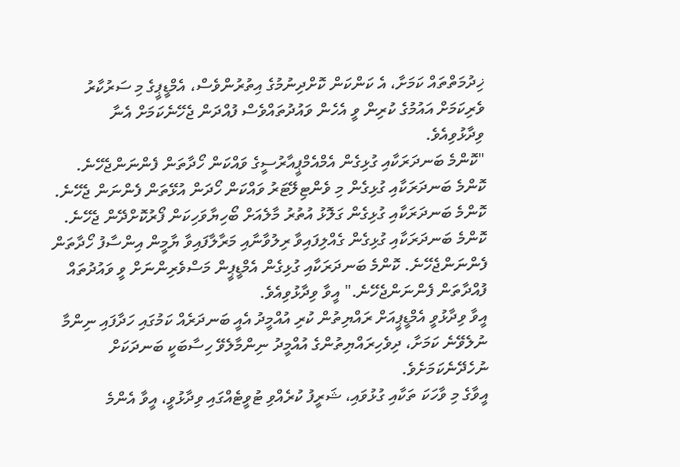ޚިދުމަތްތައް ކަމަށާ، އެ ކަންކަން ކޮށްދިނުމުގެ އިތުރުންވެސް، އެމްޑީޕީގެ މި ސަރުކާރު ވެރިކަމަށް އައުމުގެ ކުރިން ވީ އެހެން ވައުދުތައްވެސް ފުއްދަން ޖެހޭނެކަމަށް އެނާ ވިދާޅުވިއެވެ.
"ކޮންމެ ބަނދަރަކާއި ގުޅިގެން އެމްއެމްޕީއާރުސީގެ ވައްކަން ހޯދާތަން ފެންނަންޖެހޭނެ. ކޮންމެ ބަނދަރަކާއި ގުޅިގެން މި ވެންޓިލޭޓަރު ވައްކަން ހޯދަން އުޅޭތަން ފެންނަން ޖެހޭނެ. ކޮންމެ ބަނދަރަކާއި ގުޅިގެން ގަލޮޅު އުތުރު މާލެއަށް ބޯހިޔާވަހިކަން ފޯރުކޮށްދޭން ޖެހޭނެ. ކޮންމެ ބަނދަރަކާއި ގުޅިގެން ގެއްލިފައިވާ ރިލުވާނާއި މަރާލާފައިވާ ޔާމީން އިންސާފު ހޯދާތަން ފެންނަންޖެހޭނެ. ކޮންމެ ބަނދަރަކާއި ގުޅިގެން އެމްޑީޕީން މަސްވެރިންނަށް ވީ ވައުދުތައް ފުއްދާތަން ފެންނަންޖެހޭނެ." އީވާ ވިދާޅުވިއެވެ.
އީވާ ވިދާޅުވީ އެމްޑީޕީއަށް ރައްޔިތުން ކުރި އުއްމީދު އެއީ ބަނދަރެއް ކަމުގައި ހަދާފައި ނިންމާ ނުލެވޭނެ ކަމަށާ، ދިވެހިރައްޔިތުންގެ އުއްމީދު ނިންމާލެވޭ ހިސާބަކީ ބަނދަކަށް ނުހެދޭނެކަމަށެވެ.
އީވާގެ މި ވާހަކަ ތަކާއި ގުޅުވައި، ޝަރީފު ކުރެއްވި ޓުވީޓެއްގައި ވިދާޅުވީ، އީވާ އެންމެ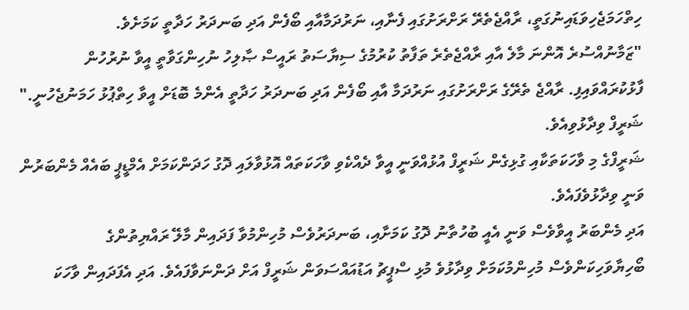ހިތްހަމަޖެހިވަޑައިނުގަތީ، ރާއްޖެތެރޭ ރަށްރަށުގައި ފެނާއި، ނަރުދަމާއާއި ބޯފެން އަދި ބަނދަރު ހަދާތީ ކަމަށެވެ.
"ޒަމާނުއްސުރެ އޮންނަ މާލެ އާއި ރާއްޖެތެރެ ތަފާތު ކުރުމުގެ ސިޔާސަތު ރައީސް ޞާލިހު ނުހިންގަވާތީ އީވާ ނުރުހުން ފާޅުކުރައްވައިފި. ރާއްޖެ ތެރޭގެ ރަށްރަށުގައި ނަރުދަމާ އާއި ބޯފެން އަދި ބަނދަރު ހަދާތީ އެންމެ ބޮޑަށް އީވާ ހިތްޕުޅު ހަމަނުޖެހުނީ." ޝަރީފް ވިދާޅުވިއެވެ.
ޝަރީފްގެ މި ވާހަކަތަކާއި ގުޅިގެން ޝަރީފް އުޅުއްވަނީ އީވާ ދެއްކެވި ވާހަކަތައް އޮޅުވާލައި ދޮގު ހަދަންކަމަށް އެމްޑީޕީ ބައެއް މެންބަރުން ވަނީ ވިދާޅުވެފައެވެ.
އަދި މެންބަރު އީވާވެސް ވަނީ އެއީ ބުހުތާނު ދޮގު ކަމަށާއި، ބަނދަރުވެސް މުހިންމުވާ ފަދައިން މާލޭ ރައްޔިތުންގެ ބޯހިޔާވަހިކަންވެސް މުހިންމުކަމަށް ވިދާޅުވެ މުޅި ސްޕީޗު އަޑުއައްސަވަން ޝަރީފް އަށް ދަންނަވާފައެވެ. އަދި އެފަދައިން ވާހަކަ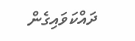ދައްކަވައިގެން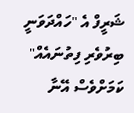ޝަރީފް އެ "ހައްދަވަނީ ބިރުވެރި ފިތުނައެއް" ކަމަށްވެސް އޭނާ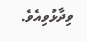ވިދާޅުވިއެވެ.